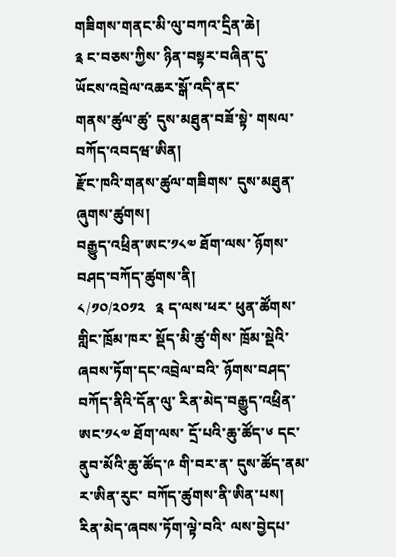གཟིགས་གནང་མི་ལུ་བཀའ་དྲིན་ཆེ།
༉ ང་བཅས་ཀྱིས་ ཉིན་བསྟར་བཞིན་དུ་
ཡོངས་འབྲེལ་འཆར་སྒོ་འདི་ནང་
གནས་ཚུལ་ཚུ་ དུས་མཐུན་བཟོ་སྟེ་ གསལ་བཀོད་འབདཝ་ཨིན།
རྫོང་ཁའི་གནས་ཚུལ་གཟིགས་ དུས་མཐུན་ཞུགས་ཚུགས།
བརྒྱུད་འཕྲིན་ཨང་༡༨༧ ཐོག་ལས་ ཉོགས་བཤད་བཀོད་ཚུགས་ནི།
༨/༡༠/༢༠༡༢   ༉ ད་ལས་ཕར་ ཕུན་ཚོགས་གླིང་ཁྲོམ་ཁར་ སྡོད་མི་ཚུ་གིས་ ཁྲོམ་སྡེའི་ཞབས་ཏོག་དང་འབྲེལ་བའི་ ཉོགས་བཤད་བཀོད་ནིའི་དོན་ལུ་ རིན་མེད་བརྒྱུད་འཕྲིན་ཨང་༡༨༧ ཐོག་ལས་ དྲོ་པའི་ཆུ་ཚོད་༦ དང་ ནུབ་མོའི་ཆུ་ཚོད་༩ གི་བར་ན་ དུས་ཚོད་ནམ་ར་ཨིན་རུང་ བཀོད་ཚུགས་ནི་ཨིན་པས།
རིན་མེད་ཞབས་ཏོག་ལྟེ་བའི་ ལས་བྱེདཔ་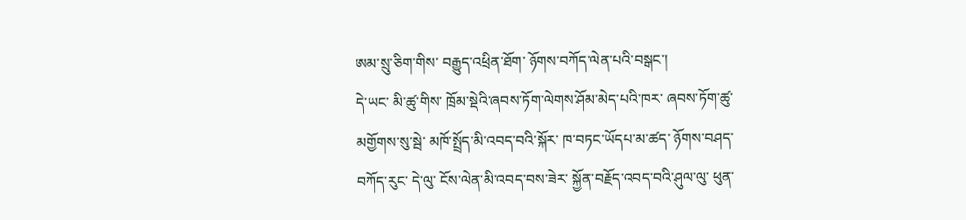ཨམ་སྲུ་ཅིག་གིས་ བརྒྱུད་འཕྲིན་ཐོག་ ཉོགས་བཀོད་ལེན་པའི་བསྒང་།
དེ་ཡང་ མི་ཚུ་གིས་ ཁྲོམ་སྡེའི་ཞབས་ཏོག་ལེགས་ཤོམ་མེད་པའི་ཁར་ ཞབས་ཏོག་ཚུ་ མགྱོགས་སུ་སྦེ་ མཁོ་སྤྲོད་མི་འབད་བའི་སྐོར་ ཁ་བཏང་ཡོདཔ་མ་ཚད་ ཉོགས་བཤད་བཀོད་རུང་ དེ་ལུ་ ངོས་ལེན་མི་འབད་བས་ཟེར་ སྐྱོན་བརྗོད་འབད་བའི་ཤུལ་ལུ་ ཕུན་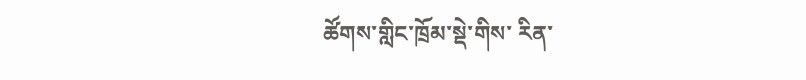ཚོགས་གླིང་ཁྲོམ་སྡེ་གིས་ རིན་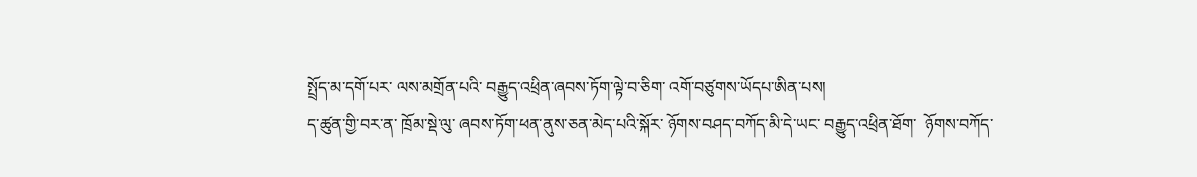སྤྲོད་མ་དགོ་པར་ ལས་མགྲོན་པའི་ བརྒྱུད་འཕྲིན་ཞབས་ཏོག་ལྟེ་བ་ཅིག་ འགོ་བཙུགས་ཡོདཔ་ཨིན་པས།
ད་ཚུན་གྱི་བར་ན་ ཁྲོམ་སྡེ་ལུ་ ཞབས་ཏོག་ཕན་ནུས་ཅན་མེད་པའི་སྐོར་ ཉོགས་བཤད་བཀོད་མི་དེ་ཡང་ བརྒྱུད་འཕྲིན་ཐོག་  ཉོགས་བཀོད་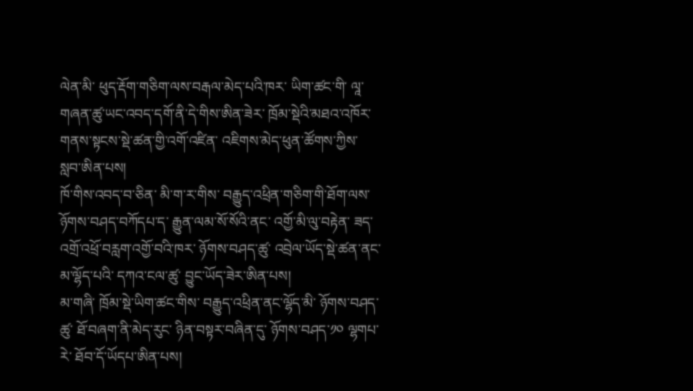ལེན་མི་ ཕུད་རྡོག་གཅིག་ལས་བརྒལ་མེད་པའི་ཁར་ ཡིག་ཚང་གི་ ལཱ་གཞན་ཚུ་ཡང་འབད་དགོ་ནི་དེ་གིས་ཨིན་ཟེར་ ཁྲོམ་སྡེའི་མཐའ་འཁོར་གནས་སྟངས་སྡེ་ཚན་གྱི་འགོ་འཛིན་ འཇིགས་མེད་ཕུན་ཚོགས་ཀྱིས་ སླབ་ཨིན་པས།
ཁོ་གིས་འབད་བ་ཅིན་ མི་ག་ར་གིས་ བརྒྱུད་འཕྲིན་གཅིག་གི་ཐོག་ལས་ ཉོགས་བཤད་བཀོདཔ་ད་ རྒྱུན་ལམ་སོ་སོའི་ནང་ འགྱོ་མི་ལུ་བརྟེན་ ཟད་འགྲོ་འཕྲོ་བརླག་འགྱོ་བའི་ཁར་ ཉོགས་བཤད་ཚུ་ འབྲེལ་ཡོད་སྡེ་ཚན་ནང་ མ་ལྷོད་པའི་ དཀའ་ངལ་ཚུ་ བྱུང་ཡོད་ཟེར་ཨིན་པས།
མ་གཞི་ ཁྲོམ་སྡེ་ཡིག་ཚང་གིས་ བརྒྱུད་འཕྲིན་ནང་ལྷོད་མི་ ཉོགས་བཤད་ཚུ་ ཐོ་བཞག་ནི་མེད་རུང་ ཉིན་བསྟར་བཞིན་དུ་ ཉོགས་བཤད་༡༠ ལྷགཔ་རེ་ ཐོབ་དོ་ཡོདཔ་ཨིན་པས།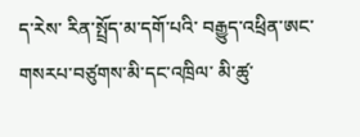ད་རེས་ རིན་སྤྲོད་མ་དགོ་པའི་ བརྒྱུད་འཕྲིན་ཨང་གསརཔ་བཙུགས་མི་དང་འཁྲིལ་ མི་ཚུ་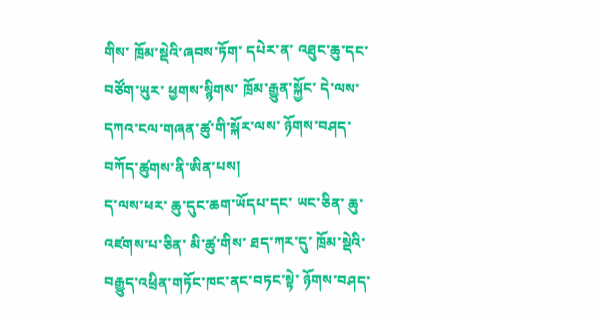གིས་ ཁྲོམ་སྡེའི་ཞབས་ཏོག་ དཔེར་ན་ འཐུང་ཆུ་དང་ བཙོག་ཡུར་ ཕྱགས་སྙིགས་ ཁྲོམ་རྒྱུན་སྐྱོང་ དེ་ལས་ དཀའ་ངལ་གཞན་ཚུ་གི་སྐོར་ལས་ ཉོགས་བཤད་བཀོད་ཚུགས་ནི་ཨིན་པས།
ད་ལས་ཕར་ ཆུ་དུང་ཆག་ཡོདཔ་དང་ ཡང་ཅིན་ ཆུ་འཛགས་པ་ཅིན་ མི་ཚུ་གིས་ ཐད་ཀར་དུ་ ཁྲོམ་སྡེའི་བརྒྱུད་འཕྲིན་གཏོང་ཁང་ནང་བཏང་སྟེ་ ཉོགས་བཤད་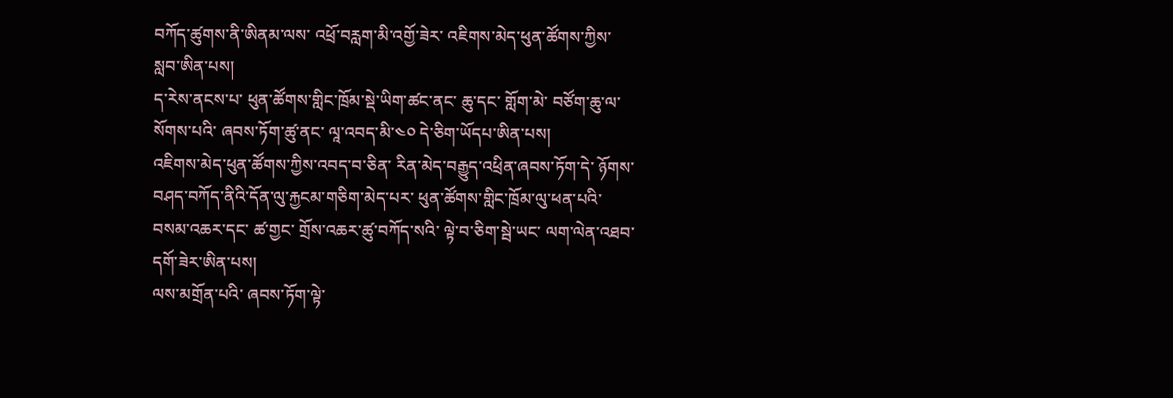བཀོད་ཚུགས་ནི་ཨིནམ་ལས་ འཕྲོ་བརླག་མི་འགྱོ་ཟེར་ འཇིགས་མེད་ཕུན་ཚོགས་ཀྱིས་ སླབ་ཨིན་པས།
ད་རེས་ནངས་པ་ ཕུན་ཚོགས་གླིང་ཁྲོམ་སྡེ་ཡིག་ཚང་ནང་ ཆུ་དང་ གློག་མེ་ བཙོག་ཆུ་ལ་སོགས་པའི་ ཞབས་ཏོག་ཚུ་ནང་ ལཱ་འབད་མི་༤༠ དེ་ཅིག་ཡོདཔ་ཨིན་པས།
འཇིགས་མེད་ཕུན་ཚོགས་ཀྱིས་འབད་བ་ཅིན་ རིན་མེད་བརྒྱུད་འཕྲིན་ཞབས་ཏོག་དེ་ ཉོགས་བཤད་བཀོད་ནིའི་དོན་ལུ་རྐྱངམ་གཅིག་མེད་པར་ ཕུན་ཚོགས་གླིང་ཁྲོམ་ལུ་ཕན་པའི་ བསམ་འཆར་དང་ ཚ་གྱང་ གྲོས་འཆར་ཚུ་བཀོད་སའི་ ལྟེ་བ་ཅིག་སྦེ་ཡང་ ལག་ལེན་འཐབ་དགོ་ཟེར་ཨིན་པས།
ལས་མགྲོན་པའི་ ཞབས་ཏོག་ལྟེ་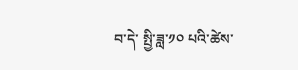བ་དེ་ སྤྱི་ཟླ་༡༠ པའི་ཚེས་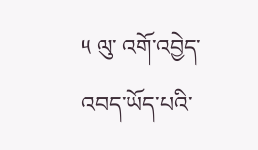༥ ལུ་ འགོ་འབྱེད་འབད་ཡོད་པའི་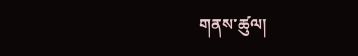གནས་ཚུལ།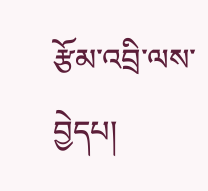རྩོམ་འབྲི་ལས་བྱེདཔ།